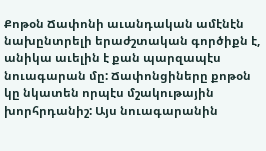Քոթօն Ճափոնի աւանդական ամէնէն նախընտրելի երաժշտական գործիքն է, անիկա աւելին է քան պարզապէս նուագարան մը: Ճափոնցիները քոթօն կը նկատեն որպէս մշակութային խորհրդանիշ: Այս նուագարանին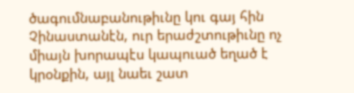ծագումնաբանութիւնը կու գայ հին Չինաստանէն, ուր երաժշտութիւնը ոչ միայն խորապէս կապուած եղած է կրօնքին, այլ նաեւ շատ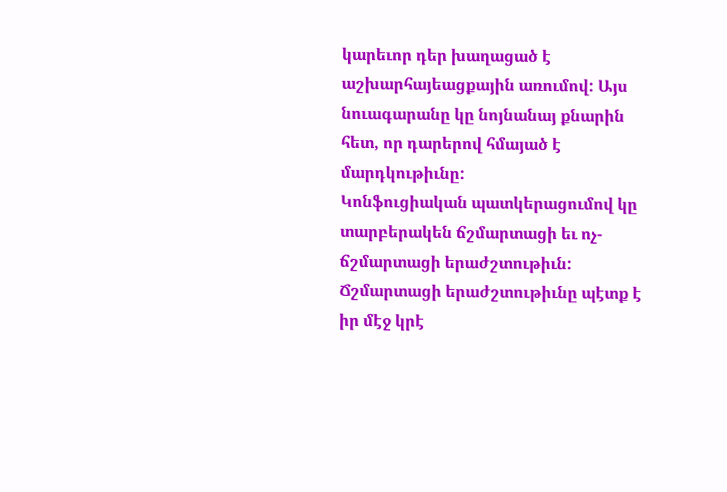կարեւոր դեր խաղացած է աշխարհայեացքային առումով: Այս նուագարանը կը նոյնանայ քնարին հետ, որ դարերով հմայած է մարդկութիւնը:
Կոնֆուցիական պատկերացումով կը տարբերակեն ճշմարտացի եւ ոչ-ճշմարտացի երաժշտութիւն: Ճշմարտացի երաժշտութիւնը պէտք է իր մէջ կրէ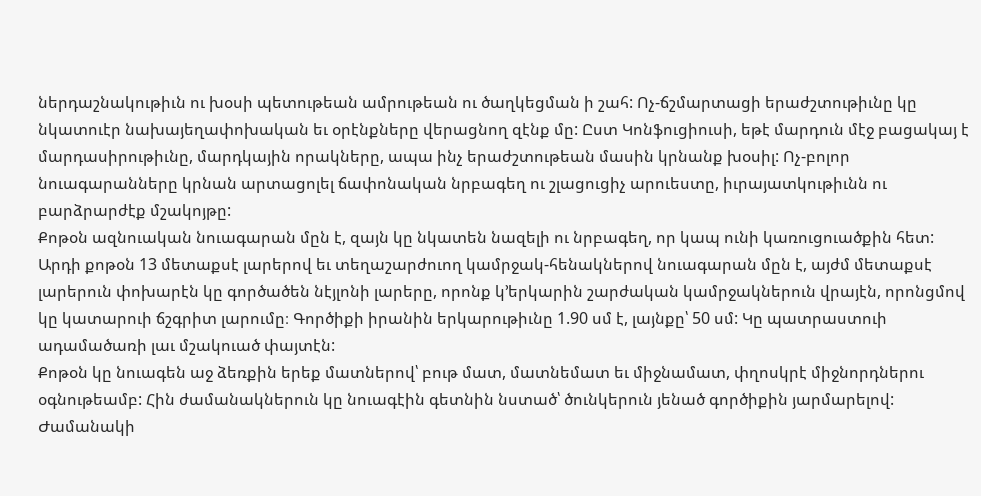ներդաշնակութիւն ու խօսի պետութեան ամրութեան ու ծաղկեցման ի շահ: Ոչ-ճշմարտացի երաժշտութիւնը կը նկատուէր նախայեղափոխական եւ օրէնքները վերացնող զէնք մը: Ըստ Կոնֆուցիուսի, եթէ մարդուն մէջ բացակայ է մարդասիրութիւնը, մարդկային որակները, ապա ինչ երաժշտութեան մասին կրնանք խօսիլ: Ոչ-բոլոր նուագարանները կրնան արտացոլել ճափոնական նրբագեղ ու շլացուցիչ արուեստը, իւրայատկութիւնն ու բարձրարժէք մշակոյթը:
Քոթօն ազնուական նուագարան մըն է, զայն կը նկատեն նազելի ու նրբագեղ, որ կապ ունի կառուցուածքին հետ:
Արդի քոթօն 13 մետաքսէ լարերով եւ տեղաշարժուող կամրջակ-հենակներով նուագարան մըն է, այժմ մետաքսէ լարերուն փոխարէն կը գործածեն նէյլոնի լարերը, որոնք կ’երկարին շարժական կամրջակներուն վրայէն, որոնցմով կը կատարուի ճշգրիտ լարումը։ Գործիքի իրանին երկարութիւնը 1.90 սմ է, լայնքը՝ 50 սմ: Կը պատրաստուի ադամածառի լաւ մշակուած փայտէն:
Քոթօն կը նուագեն աջ ձեռքին երեք մատներով՝ բութ մատ, մատնեմատ եւ միջնամատ, փղոսկրէ միջնորդներու օգնութեամբ: Հին ժամանակներուն կը նուագէին գետնին նստած՝ ծունկերուն յենած գործիքին յարմարելով: Ժամանակի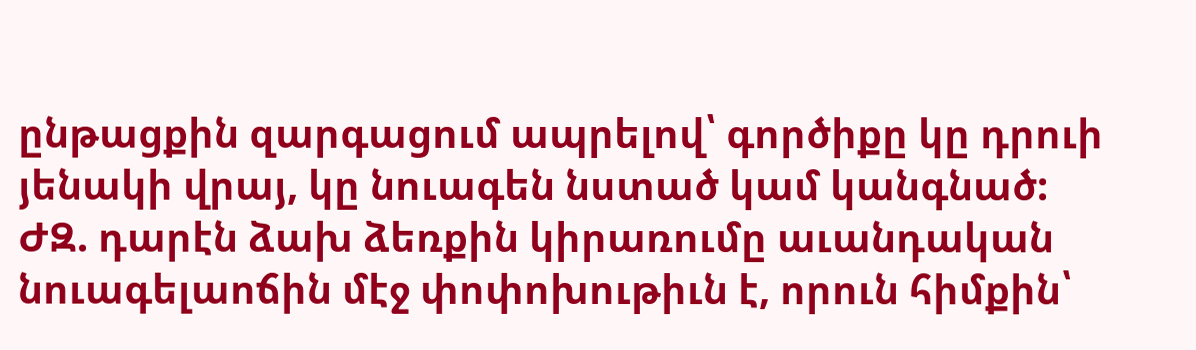ընթացքին զարգացում ապրելով՝ գործիքը կը դրուի յենակի վրայ, կը նուագեն նստած կամ կանգնած:
ԺԶ. դարէն ձախ ձեռքին կիրառումը աւանդական նուագելաոճին մէջ փոփոխութիւն է, որուն հիմքին՝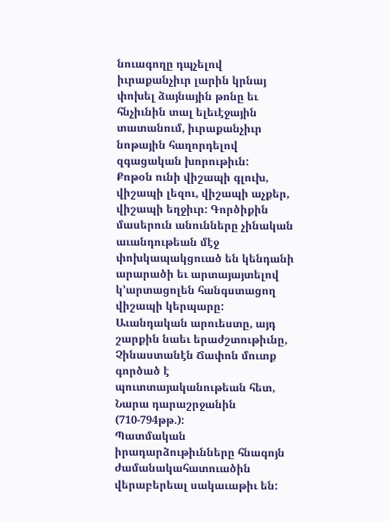նուագողը դպչելով իւրաքանչիւր լարին կրնայ փոխել ձայնային թոնը եւ հնչիւնին տալ ելեւէջային տատանում, իւրաքանչիւր նոթային հաղորդելով զգացական խորութիւն:
Քոթօն ունի վիշապի գլուխ, վիշապի լեզու, վիշապի աչքեր, վիշապի եղջիւր: Գործիքին մասերուն անունները չինական աւանդութեան մէջ փոխկապակցուած են կենդանի արարածի եւ արտայայտելով կ’արտացոլեն հանգստացող վիշապի կերպարը:
Աւանդական արուեստը, այդ շարքին նաեւ երաժշտութիւնը, Չինաստանէն Ճափոն մուտք գործած է պուտտայականութեան հետ, Նարա դարաշրջանին (710-794թթ.):
Պատմական իրադարձութիւնները հնագոյն ժամանակահատուածին վերաբերեալ սակաւաթիւ են: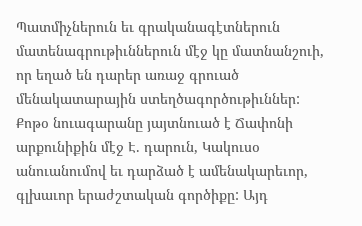Պատմիչներուն եւ գրականագէտներուն մատենագրութիւններուն մէջ կը մատնանշուի, որ եղած են դարեր առաջ գրուած մենակատարային ստեղծագործութիւններ:
Քոթօ նուագարանը յայտնուած է Ճափոնի արքունիքին մէջ Է. դարուն, Կակուսօ անուանումով եւ դարձած է ամենակարեւոր, գլխաւոր երաժշտական գործիքը: Այդ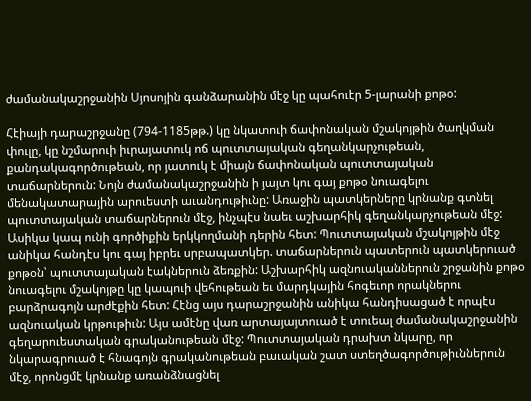ժամանակաշրջանին Սյոսոյին գանձարանին մէջ կը պահուէր 5-լարանի քոթօ:

Հէիայի դարաշրջանը (794-1185թթ.) կը նկատուի ճափոնական մշակոյթին ծաղկման փուլը, կը նշմարուի իւրայատուկ ոճ պուտտայական գեղանկարչութեան, քանդակագործութեան, որ յատուկ է միայն ճափոնական պուտտայական տաճարներուն: Նոյն ժամանակաշրջանին ի յայտ կու գայ քոթօ նուագելու մենակատարային արուեստի աւանդութիւնը: Առաջին պատկերները կրնանք գտնել պուտտայական տաճարներուն մէջ, ինչպէս նաեւ աշխարհիկ գեղանկարչութեան մէջ: Ասիկա կապ ունի գործիքին երկկողմանի դերին հետ: Պուտտայական մշակոյթին մէջ անիկա հանդէս կու գայ իբրեւ սրբապատկեր. տաճարներուն պատերուն պատկերուած քոթօն՝ պուտտայական էակներուն ձեռքին: Աշխարհիկ ազնուականներուն շրջանին քոթօ նուագելու մշակոյթը կը կապուի վեհութեան եւ մարդկային հոգեւոր որակներու բարձրագոյն արժէքին հետ: Հէնց այս դարաշրջանին անիկա հանդիսացած է որպէս ազնուական կրթութիւն: Այս ամէնը վառ արտայայտուած է տուեալ ժամանակաշրջանին գեղարուեստական գրականութեան մէջ: Պուտտայական դրախտ նկարը, որ նկարագրուած է հնագոյն գրականութեան բաւական շատ ստեղծագործութիւններուն մէջ, որոնցմէ կրնանք առանձնացնել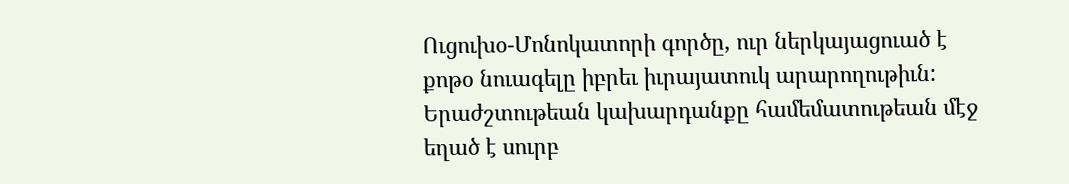Ուցուխօ-Մոնոկատորի գործը, ուր ներկայացուած է քոթօ նուագելը իբրեւ իւրայատուկ արարողութիւն: Երաժշտութեան կախարդանքը համեմատութեան մէջ եղած է սուրբ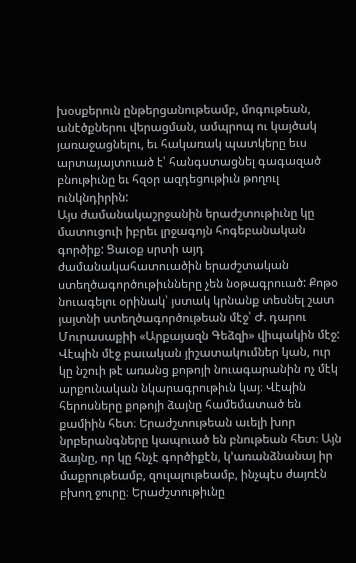խօսքերուն ընթերցանութեամբ, մոգութեան, անէծքներու վերացման, ամպրոպ ու կայծակ յառաջացնելու, եւ հակառակ պատկերը եւս արտայայտուած է՝ հանգստացնել գագազած բնութիւնը եւ հզօր ազդեցութիւն թողուլ ունկնդիրին:
Այս ժամանակաշրջանին երաժշտութիւնը կը մատուցուի իբրեւ լրջագոյն հոգեբանական գործիք: Ցաւօք սրտի այդ ժամանակահատուածին երաժշտական ստեղծագործութիւնները չեն նօթագրուած: Քոթօ նուագելու օրինակ՝ յստակ կրնանք տեսնել շատ յայտնի ստեղծագործութեան մէջ՝ Ժ. դարու Մուրասաքիի «Արքայազն Գեձզի» վիպակին մէջ: Վէպին մէջ բաւական յիշատակումներ կան, ուր կը նշուի թէ առանց քոթոյի նուագարանին ոչ մէկ արքունական նկարագրութիւն կայ։ Վէպին հերոսները քոթոյի ձայնը համեմատած են քամիին հետ։ Երաժշտութեան աւելի խոր նրբերանգները կապուած են բնութեան հետ։ Այն ձայնը, որ կը հնչէ գործիքէն, կ’առանձնանայ իր մաքրութեամբ, զուլալութեամբ, ինչպէս ժայռէն բխող ջուրը։ Երաժշտութիւնը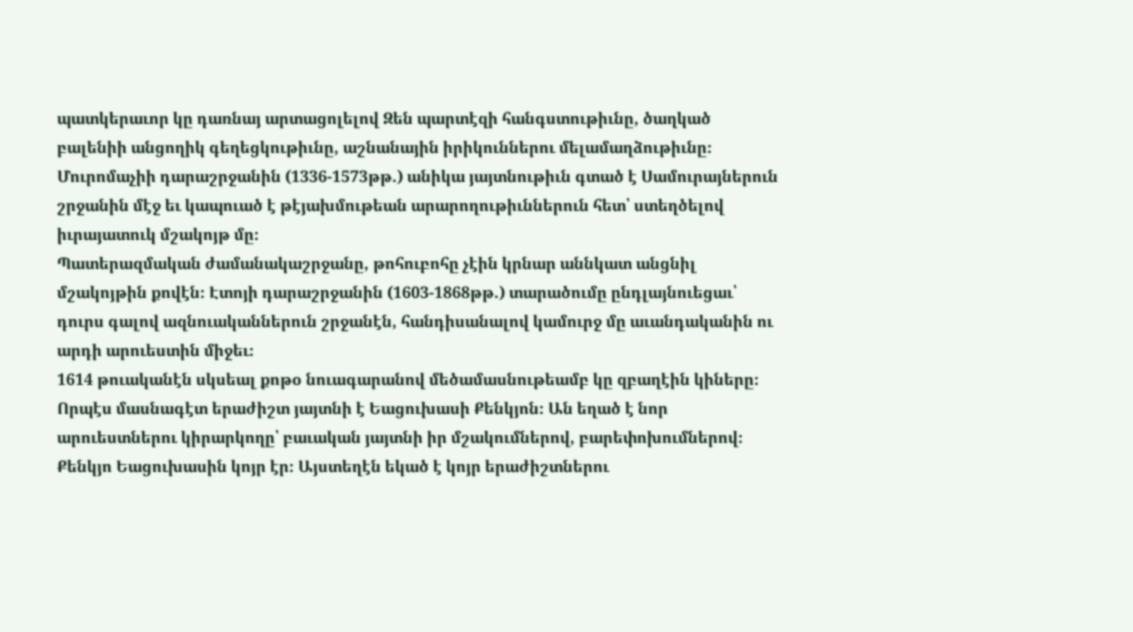պատկերաւոր կը դառնայ արտացոլելով Զեն պարտէզի հանգստութիւնը, ծաղկած բալենիի անցողիկ գեղեցկութիւնը, աշնանային իրիկուններու մելամաղձութիւնը։
Մուրոմաչիի դարաշրջանին (1336-1573թթ.) անիկա յայտնութիւն գտած է Սամուրայներուն շրջանին մէջ եւ կապուած է թէյախմութեան արարողութիւններուն հետ՝ ստեղծելով իւրայատուկ մշակոյթ մը։
Պատերազմական ժամանակաշրջանը, թոհուբոհը չէին կրնար աննկատ անցնիլ մշակոյթին քովէն։ Էտոյի դարաշրջանին (1603-1868թթ.) տարածումը ընդլայնուեցաւ՝ դուրս գալով ազնուականներուն շրջանէն, հանդիսանալով կամուրջ մը աւանդականին ու արդի արուեստին միջեւ։
1614 թուականէն սկսեալ քոթօ նուագարանով մեծամասնութեամբ կը զբաղէին կիները։
Որպէս մասնագէտ երաժիշտ յայտնի է Եացուխասի Քենկյոն։ Ան եղած է նոր արուեստներու կիրարկողը՝ բաւական յայտնի իր մշակումներով, բարեփոխումներով։ Քենկյո Եացուխասին կոյր էր։ Այստեղէն եկած է կոյր երաժիշտներու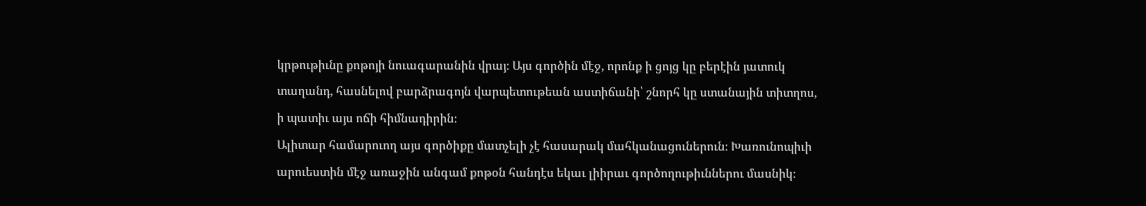կրթութիւնը քոթոյի նուագարանին վրայ։ Այս գործին մէջ, որոնք ի ցոյց կը բերէին յատուկ տաղանդ, հասնելով բարձրագոյն վարպետութեան աստիճանի՝ շնորհ կը ստանային տիտղոս, ի պատիւ այս ոճի հիմնադիրին։
Ալիտար համարուող այս գործիքը մատչելի չէ հասարակ մահկանացուներուն։ Խառունոպիւի արուեստին մէջ առաջին անգամ քոթօն հանդէս եկաւ լիիրաւ գործողութիւններու մասնիկ։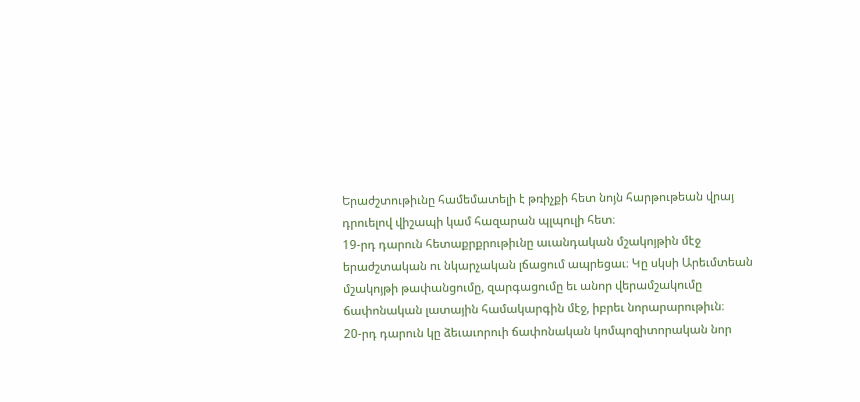Երաժշտութիւնը համեմատելի է թռիչքի հետ նոյն հարթութեան վրայ դրուելով վիշապի կամ հազարան պլպուլի հետ։
19-րդ դարուն հետաքրքրութիւնը աւանդական մշակոյթին մէջ երաժշտական ու նկարչական լճացում ապրեցաւ։ Կը սկսի Արեւմտեան մշակոյթի թափանցումը, զարգացումը եւ անոր վերամշակումը ճափոնական լատային համակարգին մէջ, իբրեւ նորարարութիւն։
20-րդ դարուն կը ձեւաւորուի ճափոնական կոմպոզիտորական նոր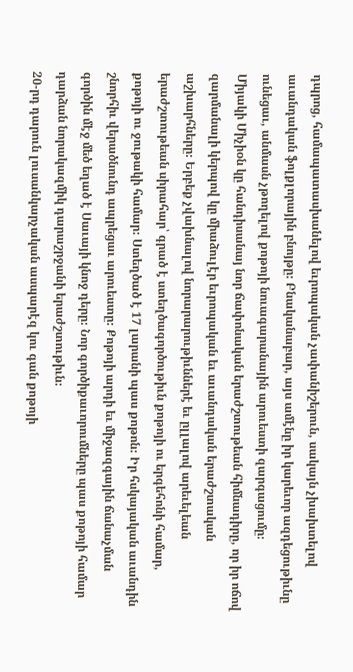դպրոց, համապատասխանելով եւրոպական չափանիշերուն, սակայն չխախտելով աւանդական ֆոլքլորային բնոյթը։ Բնականաբար, այս ամէնը իր կարեւոր ազդեցութիւնը ունեցաւ, անմասն չթողելով քոթոյի նուագարանային արուեստի զարգացումը։
Միյակի Միչիօն կը հանդիսանայ նոր ճափոնական երաժշտութեան հիմնադիրը, որ իր ոճով զարմանալի կերպով կը միաձուլէր եւրոպական եւ աւանդական երաժշտական աշխարհները։ Երբեք չվախնալով նորարարութիւններէ եւ ըլլալով արեւելեան երաժշտութեան սիրահար՝ գրած է ստեղծագործութիւն քոթոյի ու երգեհոնի համար, քոթոյի ու ջութակի համար։ Ստեղծած է 17 լարանի պաս քոթոն։ Իր հսկայական աւանդին շնորհիւ վերածնունդ ապրեցաւ արուեստը։ Քոթոյի արդի եւ միջազգային ճանաչման գործին մէջ մեծ եղած է Սաւայի կնոջ դերը։ Նոր գործիքաւորումները պաս քոթոյի համար դարձան նորակազմիկ դարաշրջանի երաժշտութիւն։
20-րդ դարուն լուսանկարչական ասպարէզ կու գան քոթոյի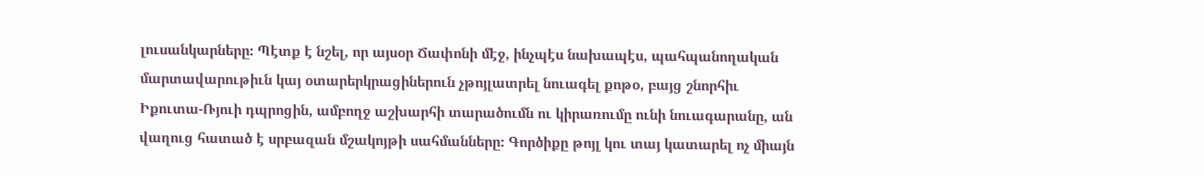լուսանկարները։ Պէտք է նշել, որ այսօր Ճափոնի մէջ, ինչպէս նախապէս, պահպանողական մարտավարութիւն կայ օտարերկրացիներուն չթոյլատրել նուագել քոթօ, բայց շնորհիւ Իքուտա-Ռյուի դպրոցին, ամբողջ աշխարհի տարածումն ու կիրառումը ունի նուագարանը, ան վաղուց հատած է սրբազան մշակոյթի սահմանները։ Գործիքը թոյլ կու տայ կատարել ոչ միայն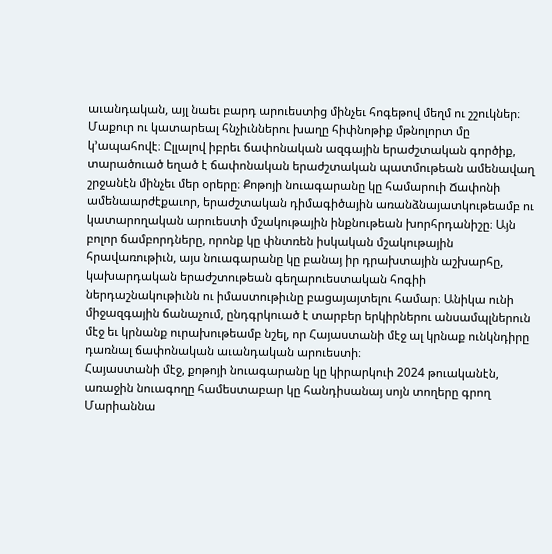աւանդական, այլ նաեւ բարդ արուեստից մինչեւ հոգեթով մեղմ ու շշուկներ։ Մաքուր ու կատարեալ հնչիւններու խաղը հիփնոթիք մթնոլորտ մը կ’ապահովէ։ Ըլլալով իբրեւ ճափոնական ազգային երաժշտական գործիք, տարածուած եղած է ճափոնական երաժշտական պատմութեան ամենավաղ շրջանէն մինչեւ մեր օրերը։ Քոթոյի նուագարանը կը համարուի Ճափոնի ամենաարժէքաւոր, երաժշտական դիմագիծային առանձնայատկութեամբ ու կատարողական արուեստի մշակութային ինքնութեան խորհրդանիշը։ Այն բոլոր ճամբորդները, որոնք կը փնտռեն իսկական մշակութային հրավառութիւն, այս նուագարանը կը բանայ իր դրախտային աշխարհը, կախարդական երաժշտութեան գեղարուեստական հոգիի ներդաշնակութիւնն ու իմաստութիւնը բացայայտելու համար։ Անիկա ունի միջազգային ճանաչում, ընդգրկուած է տարբեր երկիրներու անսամպլներուն մէջ եւ կրնանք ուրախութեամբ նշել, որ Հայաստանի մէջ ալ կրնաք ունկնդիրը դառնալ ճափոնական աւանդական արուեստի։
Հայաստանի մէջ, քոթոյի նուագարանը կը կիրարկուի 2024 թուականէն, առաջին նուագողը համեստաբար կը հանդիսանայ սոյն տողերը գրող Մարիաննա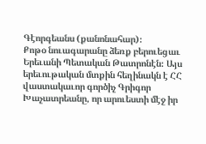Գէորգեանս (քանոնահար)։
Քոթօ նուագարանը ձեռք բերուեցաւ Երեւանի Պետական Թատրոնէն։ Այս երեւութական մտքին հեղինակն է ՀՀ վաստակաւոր գործիչ Գրիգոր Խաչատրեանը, որ արուեստի մէջ իր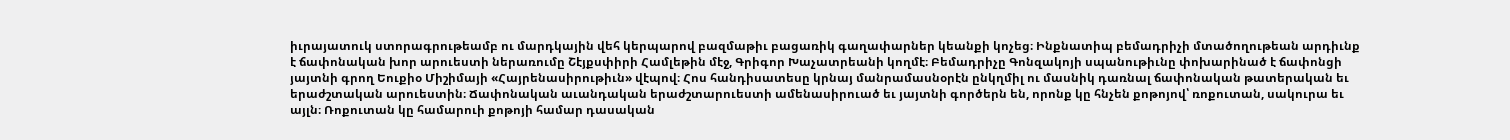իւրայատուկ ստորագրութեամբ ու մարդկային վեհ կերպարով բազմաթիւ բացառիկ գաղափարներ կեանքի կոչեց։ Ինքնատիպ բեմադրիչի մտածողութեան արդիւնք է ճափոնական խոր արուեստի ներառումը Շէյքսփիրի Համլեթին մէջ, Գրիգոր Խաչատրեանի կողմէ։ Բեմադրիչը Գոնզակոյի սպանութիւնը փոխարինած է ճափոնցի յայտնի գրող Եուքիօ Միշիմայի «Հայրենասիրութիւն» վէպով։ Հոս հանդիսատեսը կրնայ մանրամասնօրէն ընկղմիլ ու մասնիկ դառնալ ճափոնական թատերական եւ երաժշտական արուեստին։ Ճափոնական աւանդական երաժշտարուեստի ամենասիրուած եւ յայտնի գործերն են, որոնք կը հնչեն քոթոյով՝ ռոքուտան, սակուրա եւ այլն։ Ռոքուտան կը համարուի քոթոյի համար դասական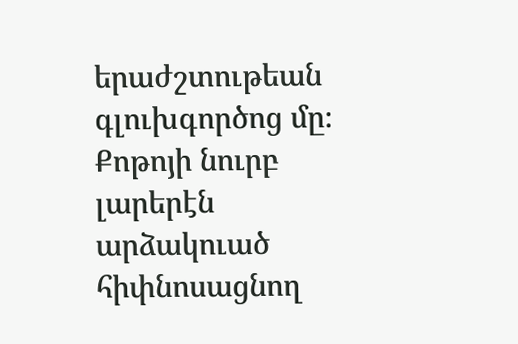երաժշտութեան գլուխգործոց մը։ Քոթոյի նուրբ լարերէն արձակուած հիփնոսացնող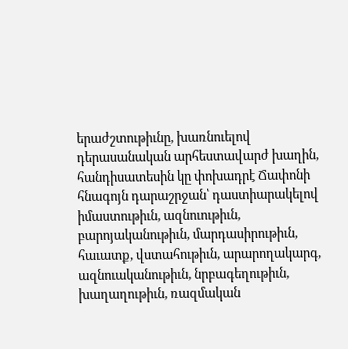երաժշտութիւնը, խառնուելով դերասանական արհեստավարժ խաղին, հանդիսատեսին կը փոխադրէ Ճափոնի հնագոյն դարաշրջան՝ դաստիարակելով իմաստութիւն, ազնուութիւն, բարոյականութիւն, մարդասիրութիւն, հաւատք, վստահութիւն, արարողակարգ, ազնուականութիւն, նրբագեղութիւն, խաղաղութիւն, ռազմական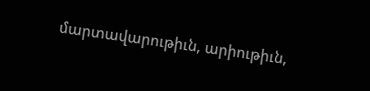մարտավարութիւն, արիութիւն,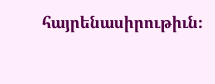հայրենասիրութիւն։